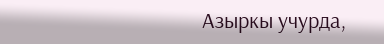Азыркы учурда,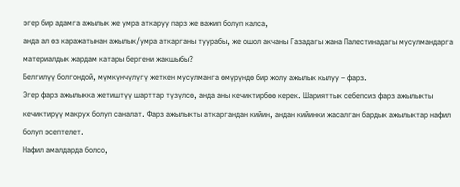эгер бир адамга ажылык же умра аткаруу парз же важип болуп калса,
анда ал өз каражатынан ажылык/умра аткарганы туурабы, же ошол акчаны Газадагы жана Палестинадагы мусулмандарга материалдык жардам катары бергени жакшыбы?
Белгилүү болгондой, мүмкүнчүлүгү жеткен мусулманга өмүрүндө бир жолу ажылык кылуу – фарз.
Эгер фарз ажылыкка жетиштүү шарттар түзүлсө, анда аны кечиктирбөө керек. Шарияттык себепсиз фарз ажылыкты кечиктирүү макрух болуп саналат. Фарз ажылыкты аткаргандан кийин, андан кийинки жасалган бардык ажылыктар нафил болуп эсептелет.
Нафил амалдарда болсо,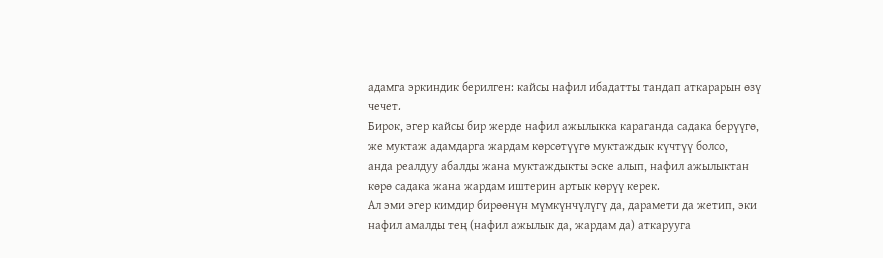адамга эркиндик берилген: кайсы нафил ибадатты тандап аткарарын өзү чечет.
Бирок, эгер кайсы бир жерде нафил ажылыкка караганда садака берүүгө, же муктаж адамдарга жардам көрсөтүүгө муктаждык күчтүү болсо,
анда реалдуу абалды жана муктаждыкты эске алып, нафил ажылыктан көрө садака жана жардам иштерин артык көрүү керек.
Ал эми эгер кимдир бирөөнүн мүмкүнчүлүгү да, дарамети да жетип, эки нафил амалды тең (нафил ажылык да, жардам да) аткарууга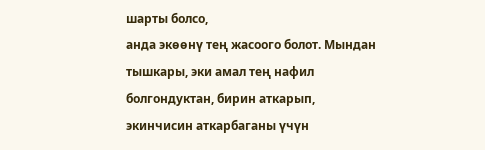шарты болсо,
анда экөөнү тең жасоого болот. Мындан тышкары, эки амал тең нафил болгондуктан, бирин аткарып, экинчисин аткарбаганы үчүн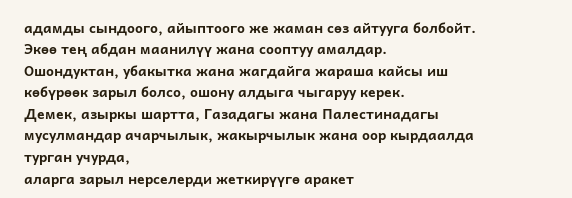адамды сындоого, айыптоого же жаман сөз айтууга болбойт. Экөө тең абдан маанилүү жана сооптуу амалдар.
Ошондуктан, убакытка жана жагдайга жараша кайсы иш көбүрөөк зарыл болсо, ошону алдыга чыгаруу керек.
Демек, азыркы шартта, Газадагы жана Палестинадагы мусулмандар ачарчылык, жакырчылык жана оор кырдаалда турган учурда,
аларга зарыл нерселерди жеткирүүгө аракет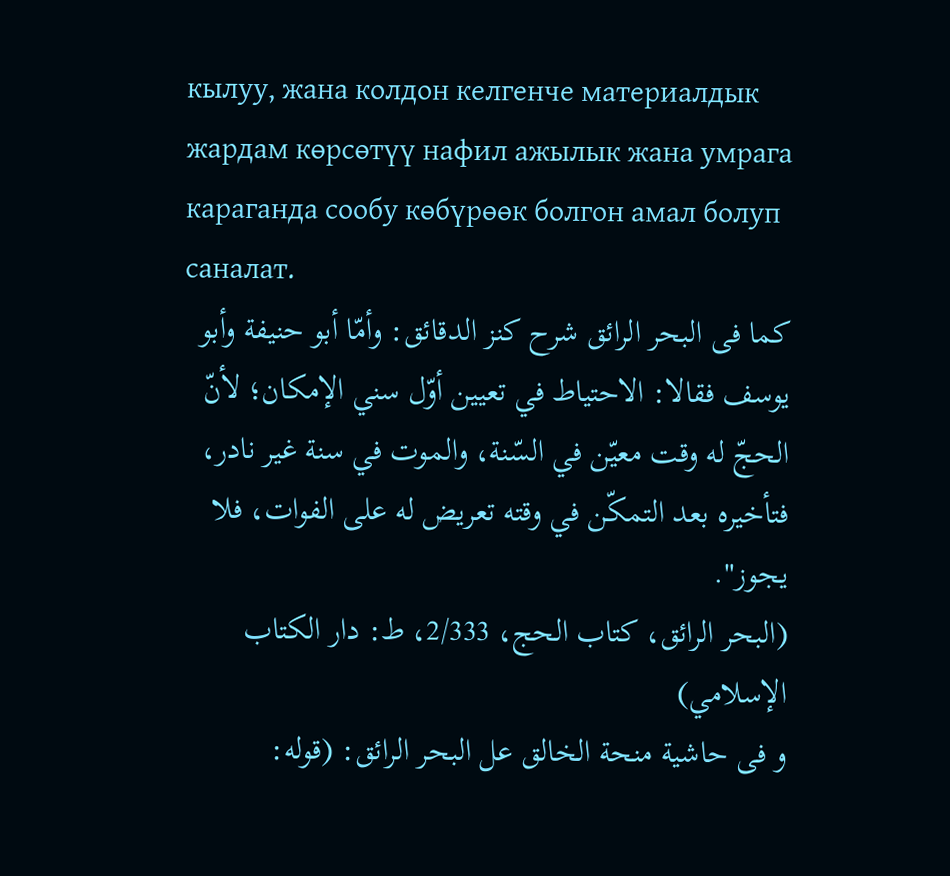кылуу, жана колдон келгенче материалдык жардам көрсөтүү нафил ажылык жана умрага караганда сообу көбүрөөк болгон амал болуп саналат.
کما فی البحر الرائق شرح كنز الدقائق: وأمّا أبو حنيفة وأبو يوسف فقالا: الاحتياط في تعيين أوّل سني الإمكان؛ لأنّ الحجّ له وقت معيّن في السّنة، والموت في سنة غير نادر، فتأخيره بعد التمكّن في وقته تعريض له على الفوات، فلا يجوز".
(البحر الرائق، كتاب الحج، 2/333، ط: دار الكتاب الإسلامي)
و فی حاشية منحة الخالق عل البحر الرائق: (قوله: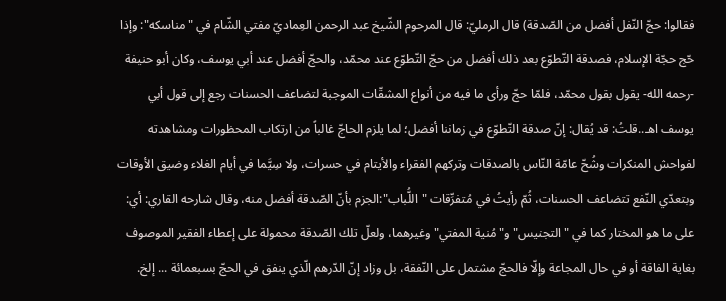فقالوا: حجّ النّفل أفضل من الصّدقة) قال الرمليّ: قال المرحوم الشّيخ عبد الرحمن العِماديّ مفتي الشّام في "مناسكه": وإذا حّج حجّة الإسلام، فصدقة التّطوّع بعد ذلك أفضل من حجّ التّطوّع عند محمّد، والحجّ أفضل عند أبي يوسف، وكان أبو حنيفة -رحمه الله- يقول بقول محمّد، فلمّا حجّ ورأى ما فيه من أنواع المشقّات الموجبة لتضاعف الحسنات رجع إلى قول أبي يوسف اهـ..قلتُ: قد يُقال: إنّ صدقة التّطوّع في زماننا أفضل؛ لما يلزم الحاجّ غالباً من ارتكاب المحظورات ومشاهدته لفواحش المنكرات وشُحّ عامّة النّاس بالصدقات وتركهم الفقراء والأيتام في حسرات، ولا سِيَّما في أيام الغلاء وضيق الأوقات وبتعدّي النّفع تتضاعف الحسنات، ثُمّ رأيتُ في مُتفرِّقات "اللُّباب":الجزم بأنّ الصّدقة أفضل منه، وقال شارحه القاري: أي: على ما هو المختار كما في "التجنيس" و"مُنية المفتي" وغيرهما، ولعلّ تلك الصّدقة محمولة على إعطاء الفقير الموصوف بغاية الفاقة أو في حال المجاعة وإلّا فالحجّ مشتمل على النّفقة، بل وزاد إنّ الدّرهم الّذي ينفق في الحجّ بسبعمائة ... إلخ.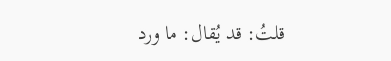قلتُ: قد يُقال: ما ورد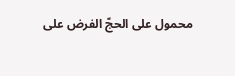محمول على الحجّ الفرض على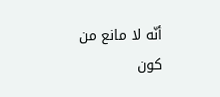أنّه لا مانع من كون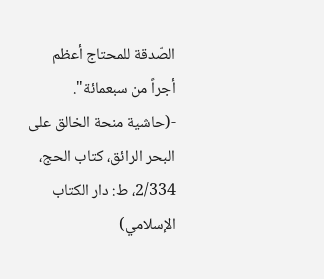الصّدقة للمحتاج أعظم أجراً من سبعمائة".
-(حاشية منحة الخالق على البحر الرائق، كتاب الحج، 2/334، ط: دار الكتاب الإسلامي)